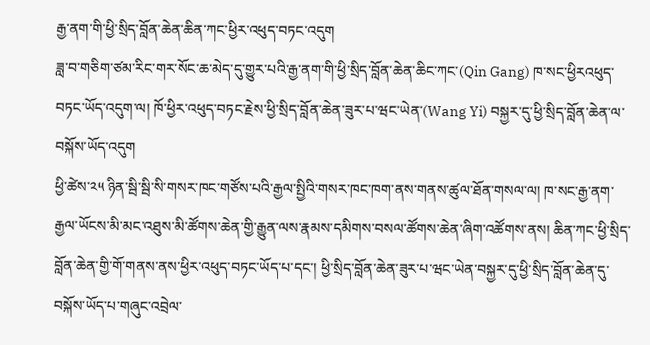རྒྱ་ནག་གི་ཕྱི་སྲིད་བློན་ཆེན་ཆིན་ཀང་ཕྱིར་འཕུད་བཏང་འདུག
ཟླ་བ་གཅིག་ཙམ་རིང་གར་སོང་ཆ་མེད་དུ་གྱུར་པའི་རྒྱ་ནག་གི་ཕྱི་སྲིད་བློན་ཆེན་ཆིང་ཀང་(Qin Gang) ཁ་སང་ཕྱིརའཕུད་བཏང་ཡོད་འདུག་ལ། ཁོ་ཕྱིར་འཕུད་བཏང་རྗེས་ཕྱི་སྲིད་བློན་ཆེན་ཟུར་པ་ཝང་ཡེན་(Wang Yi) བསྐྱར་དུ་ཕྱི་སྲིད་བློན་ཆེན་ལ་བསྐོས་ཡོད་འདུག
ཕྱི་ཚེས་༢༥ ཉིན་སྦི་སྦི་སི་གསར་ཁང་གཙོས་པའི་རྒྱལ་སྤྱིའི་གསར་ཁང་ཁག་ནས་གནས་ཚུལ་ཐོན་གསལ་ལ། ཁ་སང་རྒྱ་ནག་རྒྱལ་ཡོངས་མི་མང་འཐུས་མི་ཚོགས་ཆེན་གྱི་རྒྱུན་ལས་རྣམས་དམིགས་བསལ་ཚོགས་ཆེན་ཞིག་འཚོགས་ནས། ཆིན་ཀང་ཕྱི་སྲིད་བློན་ཆེན་གྱི་གོ་གནས་ནས་ཕྱིར་འཕུད་བཏང་ཡོད་པ་དང་། ཕྱི་སྲིད་བློན་ཆེན་ཟུར་པ་ཝང་ཡེན་བསྐྱར་དུ་ཕྱི་སྲིད་བློན་ཆེན་དུ་བསྐོས་ཡོད་པ་གཞུང་འབྲེལ་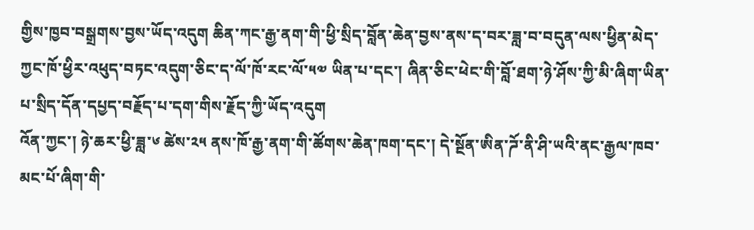གྱིས་ཁྱབ་བསྒྲགས་བྱས་ཡོད་འདུག ཆིན་ཀང་རྒྱ་ནག་གི་ཕྱི་སྲིད་བློན་ཆེན་བྱས་ནས་ད་བར་ཟླ་བ་བདུན་ལས་ཕྱིན་མེད་ཀྱང་ཁོ་ཕྱིར་འཕུད་བཏང་འདུག་ཅིང་ད་ལོ་ཁོ་རང་ལོ་༥༧ ཡིན་པ་དང་། ཞིན་ཅིང་ཕེང་གི་བློ་ཐག་ཉེ་ཤོས་ཀྱི་མི་ཞིག་ཡིན་པ་སྲིད་དོན་དཔྱད་བརྗོད་པ་དག་གིས་རྗོད་ཀྱི་ཡོད་འདུག
འོན་ཀྱང་། ཉེ་ཆར་ཕྱི་ཟླ་༦ ཚེས་༢༥ ནས་ཁོ་རྒྱ་ནག་གི་ཚོགས་ཆེན་ཁག་དང་། དེ་སྔོན་ཨིན་ཌོ་ནི་ཤི་ཡའི་ནང་རྒྱལ་ཁབ་མང་པོ་ཞིག་གི་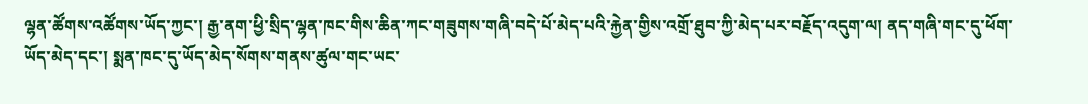ལྷན་ཚོགས་འཚོགས་ཡོད་ཀྱང་། རྒྱ་ནག་ཕྱི་སྲིད་ལྷན་ཁང་གིས་ཆིན་ཀང་གཟུགས་གཞི་བདེ་པོ་མེད་པའི་རྐྱེན་གྱིས་འགྲོ་ཐུབ་ཀྱི་མེད་པར་བརྗོད་འདུག་ལ། ནད་གཞི་གང་དུ་ཕོག་ཡོད་མེད་དང་། སྨན་ཁང་དུ་ཡོད་མེད་སོགས་གནས་ཚུལ་གང་ཡང་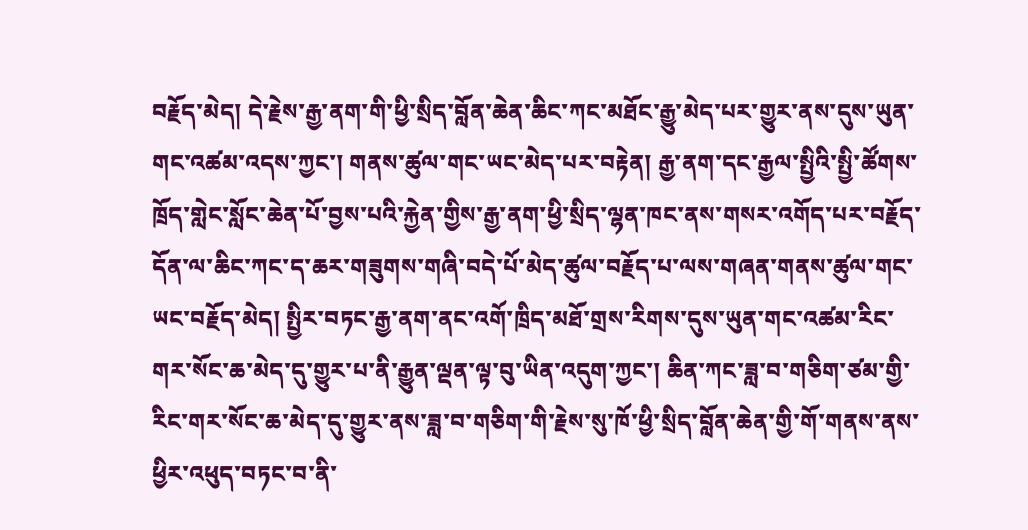བརྗོད་མེད། དེ་རྗེས་རྒྱ་ནག་གི་ཕྱི་སྲིད་བློན་ཆེན་ཆིང་ཀང་མཐོང་རྒྱུ་མེད་པར་གྱུར་ནས་དུས་ཡུན་གང་འཚམ་འདས་ཀྱང་། གནས་ཚུལ་གང་ཡང་མེད་པར་བརྟེན། རྒྱ་ནག་དང་རྒྱལ་སྤྱིའི་སྤྱི་ཚོགས་ཁྲོད་གླེང་སློང་ཆེན་པོ་བྱས་པའི་རྐྱེན་གྱིས་རྒྱ་ནག་ཕྱི་སྲིད་ལྷན་ཁང་ནས་གསར་འགོད་པར་བརྗོད་དོན་ལ་ཆིང་ཀང་ད་ཆར་གཟུགས་གཞི་བདེ་པོ་མེད་ཚུལ་བརྗོད་པ་ལས་གཞན་གནས་ཚུལ་གང་ཡང་བརྗོད་མེད། སྤྱིར་བཏང་རྒྱ་ནག་ནང་འགོ་ཁྲིད་མཐོ་གྲས་རིགས་དུས་ཡུན་གང་འཚམ་རིང་གར་སོང་ཆ་མེད་དུ་གྱུར་པ་ནི་རྒྱུན་ལྡན་ལྟ་བུ་ཡིན་འདུག་ཀྱང་། ཆིན་ཀང་ཟླ་བ་གཅིག་ཙམ་གྱི་རིང་གར་སོང་ཆ་མེད་དུ་གྱུར་ནས་ཟླ་བ་གཅིག་གི་རྗེས་སུ་ཁོ་ཕྱི་སྲིད་བློན་ཆེན་གྱི་གོ་གནས་ནས་ཕྱིར་འཕུད་བཏང་བ་ནི་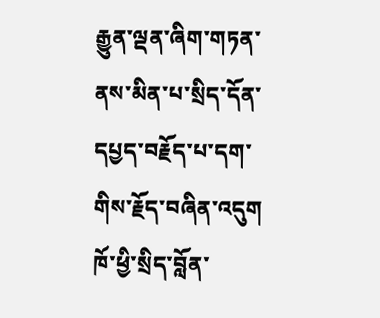རྒྱུན་ལྡན་ཞིག་གཏན་ནས་མིན་པ་སྲིད་དོན་དཔྱད་བརྗོད་པ་དག་གིས་རྗོད་བཞིན་འདུག
ཁོ་ཕྱི་སྲིད་བློན་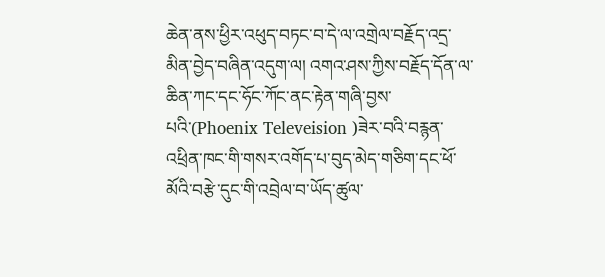ཆེན་ནས་ཕྱིར་འཕུད་བཏང་བ་དེ་ལ་འགྲེལ་བརྗོད་འདྲ་མིན་བྱེད་བཞིན་འདུག་ལ། འགའ་ཤས་ཀྱིས་བརྗོད་དོན་ལ་ཆིན་ཀང་དང་ཧོང་ཀོང་ནང་རྟེན་གཞི་བྱས་པའི་(Phoenix Televeision )ཟེར་བའི་བརྙན་འཕྲིན་ཁང་གི་གསར་འགོད་པ་བུད་མེད་གཅིག་དང་ཕོ་མོའི་བརྩེ་དུང་གི་འབྲེལ་བ་ཡོད་ཚུལ་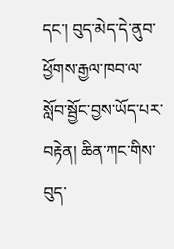དང་། བུད་མེད་དེ་ནུབ་ཕྱོགས་རྒྱལ་ཁབ་ལ་སློབ་སྦྱོང་བྱས་ཡོད་པར་བརྟེན། ཆིན་ཀང་གིས་བུད་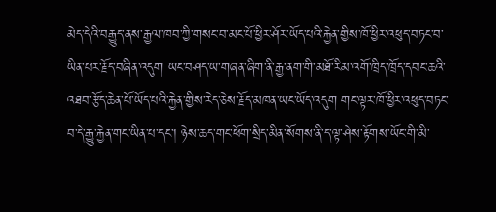མེད་དེའི་བརྒྱུད་ནས་རྒྱལ་ཁབ་ཀྱི་གསང་བ་མང་པོ་ཕྱིར་ཤོར་ཡོད་པའི་རྐྱེན་གྱིས་ཁོ་ཕྱིར་འཕུད་བཏང་བ་ཡིན་པར་རྗོད་བཞིན་འདུག ཡང་བཤད་ཡ་གཞན་ཞིག་ནི་རྒྱ་ནག་གི་མཐོ་རིམ་འགོ་ཁྲིད་ཁྲོད་དབང་ཆའི་འཐབ་རྩོད་ཆེན་པོ་ཡོད་པའི་རྐྱེན་གྱིས་རེད་ཅེས་རྗོད་མཁན་ཡང་ཡོད་འདུག གང་ལྟར་ཁོ་ཕྱིར་འཕུད་བཏང་བ་དེ་རྒྱུ་རྐྱེན་གང་ཡིན་པ་དང་། ཉེས་ཆད་གང་ཕོག་སྲིད་མིན་སོགས་ནི་ད་ལྟ་ཤེས་རྟོགས་ཡོང་གི་མི་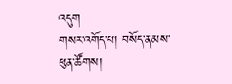འདུག
གསར་འགོད་པ། བསོད་ནམས་ཕུན་ཚོགས།